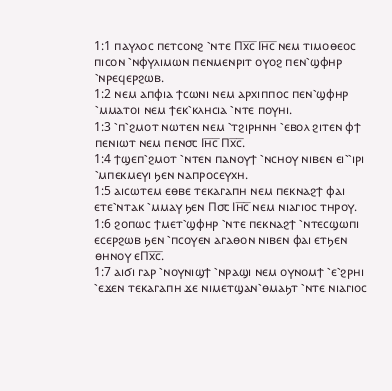1:1 ⲡⲁⲩⲗⲟⲥ ⲡⲉⲧⲥⲟⲛϩ ⳿ⲛⲧⲉ Ⲡⲭ̅ⲥ̅ Ⲓⲏ̅ⲥ̅ ⲛⲉⲙ ⲧⲓⲙⲟⲑⲉⲟⲥ ⲡⲓⲥⲟⲛ ⳿ⲛⲫⲩⲗⲓⲙⲱⲛ ⲡⲉⲛⲙⲉⲛⲣⲓⲧ ⲟⲩⲟϩ ⲡⲉⲛ⳿ϣⲫⲏⲣ ⳿ⲛⲣⲉϥⲉⲣϩⲱⲃ.
1:2 ⲛⲉⲙ ⲁⲡⲫⲓⲁ ϯⲥⲱⲛⲓ ⲛⲉⲙ ⲁⲣⲭⲓⲡⲡⲟⲥ ⲡⲉⲛ⳿ϣⲫⲏⲣ ⳿ⲙⲙⲁⲧⲟⲓ ⲛⲉⲙ ϯⲉⲕ⳿ⲕⲗⲏⲥⲓⲁ ⳿ⲛⲧⲉ ⲡⲟⲩⲏⲓ.
1:3 ⳿ⲡ⳿ϩⲙⲟⲧ ⲛⲱⲧⲉⲛ ⲛⲉⲙ ⳿ⲧϩⲓⲣⲏⲛⲏ ⳿ⲉⲃⲟⲗ ϩⲓⲧⲉⲛ ⲫϯ ⲡⲉⲛⲓⲱⲧ ⲛⲉⲙ ⲡⲉⲛ⳪ Ⲓⲏ̅ⲥ̅ Ⲡⲭ̅ⲥ̅.
1:4 ϯϣⲉⲡ⳿ϩⲙⲟⲧ ⳿ⲛⲧⲉⲛ ⲡⲁⲛⲟⲩϯ ⳿ⲛⲥⲏⲟⲩ ⲛⲓⲃⲉⲛ ⲉⲓ⳿⳿ⲓⲣⲓ ⳿ⲙⲡⲉⲕⲙⲉⲩⲓ ϧⲉⲛ ⲛⲁⲡⲣⲟⲥⲉⲩⲭⲏ.
1:5 ⲁⲓⲥⲱⲧⲉⲙ ⲉⲑⲃⲉ ⲧⲉⲕⲁⲅⲁⲡⲏ ⲛⲉⲙ ⲡⲉⲕⲛⲁϩϯ ⲫⲁⲓ ⲉⲧⲉ⳿ⲛⲧⲁⲕ ⳿ⲙⲙⲁⲩ ϧⲉⲛ Ⲡ⳪ Ⲓⲏ̅ⲥ̅ ⲛⲉⲙ ⲛⲓⲁⲅⲓⲟⲥ ⲧⲏⲣⲟⲩ.
1:6 ϩⲟⲡⲱⲥ ϯⲙⲉⲧ⳿ϣⲫⲏⲣ ⳿ⲛⲧⲉ ⲡⲉⲕⲛⲁϩϯ ⳿ⲛⲧⲉⲥϣⲱⲡⲓ ⲉⲥⲉⲣϩⲱⲃ ϧⲉⲛ ⳿ⲡⲥⲟⲩⲉⲛ ⲁⲅⲁⲑⲟⲛ ⲛⲓⲃⲉⲛ ⲫⲁⲓ ⲉⲧϧⲉⲛ ⲑⲏⲛⲟⲩ ⲉⲠⲭ̅ⲥ̅.
1:7 ⲁⲓϭⲓ ⲅⲁⲣ ⳿ⲛⲟⲩⲛⲓϣϯ ⳿ⲛⲣⲁϣⲓ ⲛⲉⲙ ⲟⲩⲛⲟⲙϯ ⳿ⲉ⳿ϩⲣⲏⲓ ⳿ⲉϫⲉⲛ ⲧⲉⲕⲁⲅⲁⲡⲏ ϫⲉ ⲛⲓⲙⲉⲧϣⲁⲛ⳿ⲑⲙⲁϧⲧ ⳿ⲛⲧⲉ ⲛⲓⲁⲅⲓⲟⲥ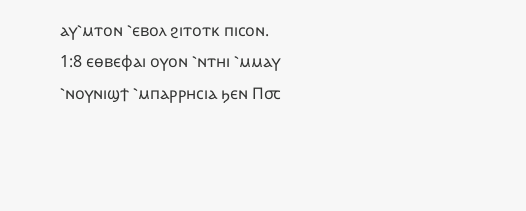ⲁⲩ⳿ⲙⲧⲟⲛ ⳿ⲉⲃⲟⲗ ϩⲓⲧⲟⲧⲕ ⲡⲓⲥⲟⲛ.
1:8 ⲉⲑⲃⲉⲫⲁⲓ ⲟⲩⲟⲛ ⳿ⲛⲧⲏⲓ ⳿ⲙⲙⲁⲩ ⳿ⲛⲟⲩⲛⲓϣϯ ⳿ⲙⲡⲁⲣⲣⲏⲥⲓⲁ ϧⲉⲛ Ⲡ⳪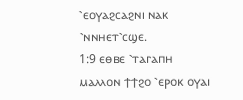⳿ⲉⲟⲩⲁϩⲥⲁϩⲛⲓ ⲛⲁⲕ ⳿ⲛⲛⲏⲉⲧ⳿ⲥϣⲉ.
1:9 ⲉⲑⲃⲉ ⳿ⲧⲁⲅⲁⲡⲏ ⲙⲁⲗⲗⲟⲛ ϯϯϩⲟ ⳿ⲉⲣⲟⲕ ⲟⲩⲁⲓ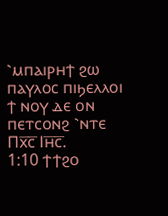⳿ⲙⲡⲁⲓⲣⲏϯ ϩⲱ ⲡⲁⲩⲗⲟⲥ ⲡⲓϧⲉⲗⲗⲟⲓ ϯ ⲛⲟⲩ ⲇⲉ ⲟⲛ ⲡⲉⲧⲥⲟⲛϩ ⳿ⲛⲧⲉ Ⲡⲭ̅ⲥ̅ Ⲓⲏ̅ⲥ̅.
1:10 ϯϯϩⲟ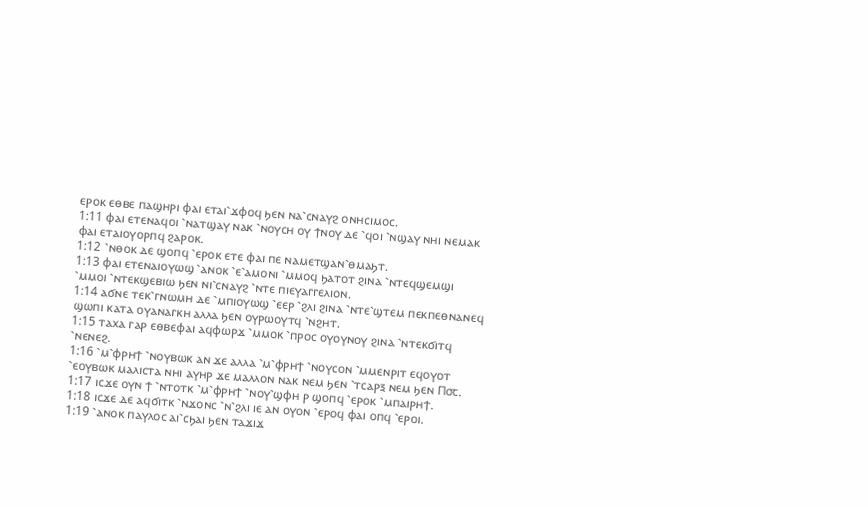ⲉⲣⲟⲕ ⲉⲑⲃⲉ ⲡⲁϣⲏⲣⲓ ⲫⲁⲓ ⲉⲧⲁⲓ⳿ϫⲫⲟϥ ϧⲉⲛ ⲛⲁ⳿ⲥⲛⲁⲩϩ ⲟⲛⲏⲥⲓⲙⲟⲥ.
1:11 ⲫⲁⲓ ⲉⲧⲉⲛⲁϥⲟⲓ ⳿ⲛⲁⲧϣⲁⲩ ⲛⲁⲕ ⳿ⲛⲟⲩⲥⲏ ⲟⲩ ϯⲛⲟⲩ ⲇⲉ ⳿ϥⲟⲓ ⳿ⲛϣⲁⲩ ⲛⲏⲓ ⲛⲉⲙⲁⲕ ⲫⲁⲓ ⲉⲧⲁⲓⲟⲩⲟⲣⲡϥ ϩⲁⲣⲟⲕ.
1:12 ⳿ⲛⲑⲟⲕ ⲇⲉ ϣⲟⲡϥ ⳿ⲉⲣⲟⲕ ⲉⲧⲉ ⲫⲁⲓ ⲡⲉ ⲛⲁⲙⲉⲧϣⲁⲛ⳿ⲑⲙⲁϧⲧ.
1:13 ⲫⲁⲓ ⲉⲧⲉⲛⲁⲓⲟⲩⲱϣ ⳿ⲁⲛⲟⲕ ⳿ⲉ⳿ⲁⲙⲟⲛⲓ ⳿ⲙⲙⲟϥ ϧⲁⲧⲟⲧ ϩⲓⲛⲁ ⳿ⲛⲧⲉϥϣⲉⲙϣⲓ ⳿ⲙⲙⲟⲓ ⳿ⲛⲧⲉⲕϣⲉⲃⲓⲱ ϧⲉⲛ ⲛⲓ⳿ⲥⲛⲁⲩϩ ⳿ⲛⲧⲉ ⲡⲓⲉⲩⲁⲅⲅⲉⲗⲓⲟⲛ.
1:14 ⲁϭⲛⲉ ⲧⲉⲕ⳿ⲅⲛⲱⲙⲏ ⲇⲉ ⳿ⲙⲡⲓⲟⲩⲱϣ ⳿ⲉⲉⲣ ⳿ϩⲗⲓ ϩⲓⲛⲁ ⳿ⲛⲧⲉ⳿ϣⲧⲉⲙ ⲡⲉⲕⲡⲉⲑⲛⲁⲛⲉϥ ϣⲱⲡⲓ ⲕⲁⲧⲁ ⲟⲩⲁⲛⲁⲅⲕⲏ ⲁⲗⲗⲁ ϧⲉⲛ ⲟⲩⲣⲱⲟⲩⲧϥ ⳿ⲛϩⲏⲧ.
1:15 ⲧⲁⲭⲁ ⲅⲁⲣ ⲉⲑⲃⲉⲫⲁⲓ ⲁϥⲫⲱⲣϫ ⳿ⲙⲙⲟⲕ ⳿ⲡⲣⲟⲥ ⲟⲩⲟⲩⲛⲟⲩ ϩⲓⲛⲁ ⳿ⲛⲧⲉⲕϭⲓⲧϥ ⳿ⲛⲉⲛⲉϩ.
1:16 ⳿ⲙ⳿ⲫⲣⲏϯ ⳿ⲛⲟⲩⲃⲱⲕ ⲁⲛ ϫⲉ ⲁⲗⲗⲁ ⳿ⲙ⳿ⲫⲣⲏϯ ⳿ⲛⲟⲩⲥⲟⲛ ⳿ⲙⲙⲉⲛⲣⲓⲧ ⲉϥⲟⲩⲟⲧ ⳿ⲉⲟⲩⲃⲱⲕ ⲙⲁⲗⲓⲥⲧⲁ ⲛⲏⲓ ⲁⲩⲏⲣ ϫⲉ ⲙⲁⲗⲗⲟⲛ ⲛⲁⲕ ⲛⲉⲙ ϧⲉⲛ ⳿ⲧⲥⲁⲣⲝ ⲛⲉⲙ ϧⲉⲛ Ⲡ⳪.
1:17 ⲓⲥϫⲉ ⲟⲩⲛ ϯ ⳿ⲛⲧⲟⲧⲕ ⳿ⲙ⳿ⲫⲣⲏϯ ⳿ⲛⲟⲩ⳿ϣⲫⲏ ⲣ ϣⲟⲡϥ ⳿ⲉⲣⲟⲕ ⳿ⲙⲡⲁⲓⲣⲏϯ.
1:18 ⲓⲥϫⲉ ⲇⲉ ⲁϥϭⲓⲧⲕ ⳿ⲛϫⲟⲛⲥ ⳿ⲛ⳿ϩⲗⲓ ⲓⲉ ⲁⲛ ⲟⲩⲟⲛ ⳿ⲉⲣⲟϥ ⲫⲁⲓ ⲟⲡϥ ⳿ⲉⲣⲟⲓ.
1:19 ⳿ⲁⲛⲟⲕ ⲡⲁⲩⲗⲟⲥ ⲁⲓ⳿ⲥϧⲁⲓ ϧⲉⲛ ⲧⲁϫⲓϫ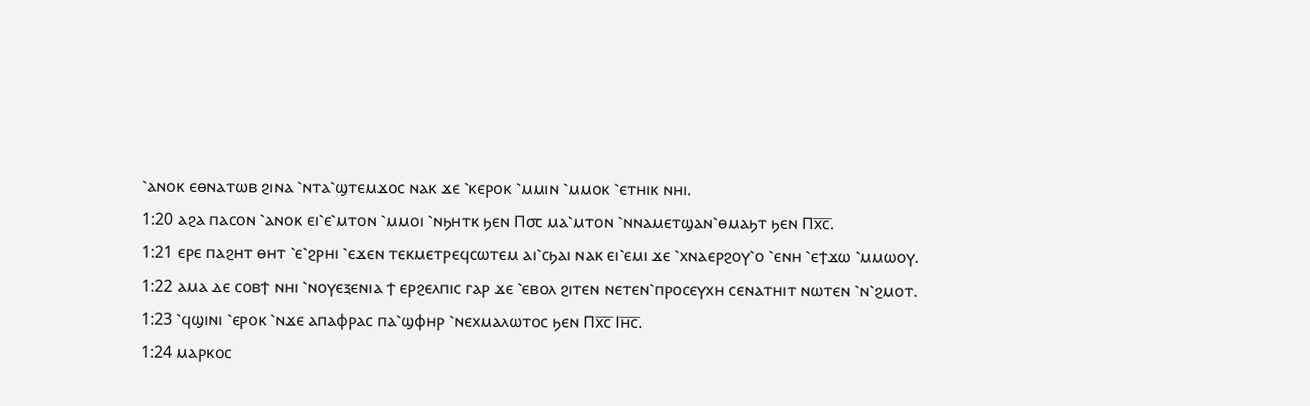⳿ⲁⲛⲟⲕ ⲉⲑⲛⲁⲧⲱⲃ ϩⲓⲛⲁ ⳿ⲛⲧⲁ⳿ϣⲧⲉⲙϫⲟⲥ ⲛⲁⲕ ϫⲉ ⳿ⲕⲉⲣⲟⲕ ⳿ⲙⲙⲓⲛ ⳿ⲙⲙⲟⲕ ⳿ⲉⲧⲏⲓⲕ ⲛⲏⲓ.
1:20 ⲁϩⲁ ⲡⲁⲥⲟⲛ ⳿ⲁⲛⲟⲕ ⲉⲓ⳿ⲉ⳿ⲙⲧⲟⲛ ⳿ⲙⲙⲟⲓ ⳿ⲛϧⲏⲧⲕ ϧⲉⲛ Ⲡ⳪ ⲙⲁ⳿ⲙⲧⲟⲛ ⳿ⲛⲛⲁⲙⲉⲧϣⲁⲛ⳿ⲑⲙⲁϧⲧ ϧⲉⲛ Ⲡⲭ̅ⲥ̅.
1:21 ⲉⲣⲉ ⲡⲁϩⲏⲧ ⲑⲏⲧ ⳿ⲉ⳿ϩⲣⲏⲓ ⳿ⲉϫⲉⲛ ⲧⲉⲕⲙⲉⲧⲣⲉϥⲥⲱⲧⲉⲙ ⲁⲓ⳿ⲥϧⲁⲓ ⲛⲁⲕ ⲉⲓ⳿ⲉⲙⲓ ϫⲉ ⳿ⲭⲛⲁⲉⲣϩⲟⲩ⳿ⲟ ⳿ⲉⲛⲏ ⳿ⲉϯϫⲱ ⳿ⲙⲙⲱⲟⲩ.
1:22 ⲁⲙⲁ ⲇⲉ ⲥⲟⲃϯ ⲛⲏⲓ ⳿ⲛⲟⲩⲉⲝⲉⲛⲓⲁ ϯ ⲉⲣϩⲉⲗⲡⲓⲥ ⲅⲁⲣ ϫⲉ ⳿ⲉⲃⲟⲗ ϩⲓⲧⲉⲛ ⲛⲉⲧⲉⲛ⳿ⲡⲣⲟⲥⲉⲩⲭⲏ ⲥⲉⲛⲁⲧⲏⲓⲧ ⲛⲱⲧⲉⲛ ⳿ⲛ⳿ϩⲙⲟⲧ.
1:23 ⳿ϥϣⲓⲛⲓ ⳿ⲉⲣⲟⲕ ⳿ⲛϫⲉ ⲁⲡⲁⲫⲣⲁⲥ ⲡⲁ⳿ϣⲫⲏⲣ ⳿ⲛⲉⲭⲙⲁⲗⲱⲧⲟⲥ ϧⲉⲛ Ⲡⲭ̅ⲥ̅ Ⲓⲏ̅ⲥ̅.
1:24 ⲙⲁⲣⲕⲟⲥ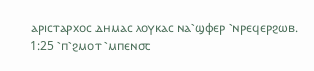ⲁⲣⲓⲥⲧⲁⲣⲭⲟⲥ ⲇⲏⲙⲁⲥ ⲗⲟⲩⲕⲁⲥ ⲛⲁ⳿ϣⲫⲉⲣ ⳿ⲛⲣⲉϥⲉⲣϩⲱⲃ.
1:25 ⳿ⲡ⳿ϩⲙⲟⲧ ⳿ⲙⲡⲉⲛ⳪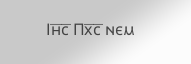Ⲓⲏ̅ⲥ̅ Ⲡⲭ̅ⲥ̅ ⲛⲉⲙ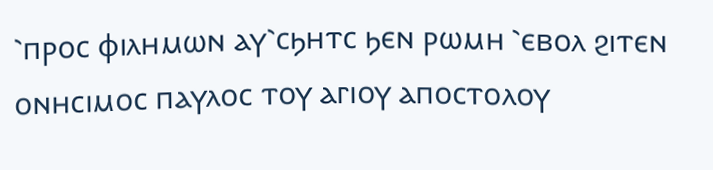⳿ⲡⲣⲟⲥ ⲫⲓⲗⲏⲙⲱⲛ ⲁⲩ⳿ⲥϧⲏⲧⲥ ϧⲉⲛ ⲣⲱⲙⲏ ⳿ⲉⲃⲟⲗ ϩⲓⲧⲉⲛ ⲟⲛⲏⲥⲓⲙⲟⲥ ⲡⲁⲩⲗⲟⲥ ⲧⲟⲩ ⲁⲅⲓⲟⲩ ⲁⲡⲟⲥⲧⲟⲗⲟⲩ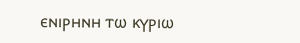ⲉⲛⲓⲣⲏⲛⲏ ⲧⲱ ⲕⲩⲣⲓⲱ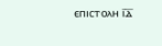ⲉⲡⲓⲥⲧⲟⲗⲏ ⲓ̅ⲇ̅